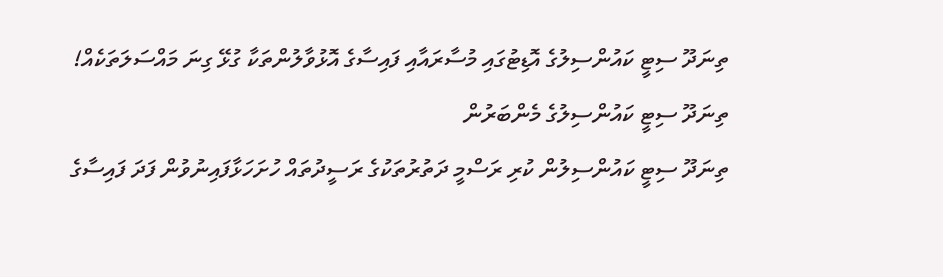ތިނަދޫ ސިޓީ ކައުންސިލުގެ އޮޑިޓުގައި މުސާރައާއި ފައިސާގެ އޮޅުވާލުންތަކާ ގުޅޭ ގިނަ މައްސަލަތަކެއް!
ތިނަދޫ ސިޓީ ކައުންސިލުގެ މެންބަރުން
ތިނަދޫ ސިޓީ ކައުންސިލުން ކުރި ރަސްމީ ދަތުރުތަކުގެ ރަސީދުތައް ހުށަހަޅާފައިނުވުން ފަދަ ފައިސާގެ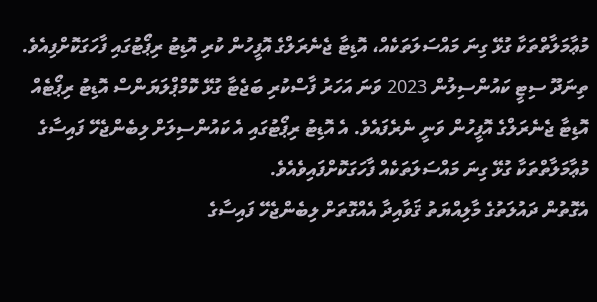މުޢާމަލާތްތަކާ ގުޅޭ ގިނަ މައްސަލަތަކެއް، އޮޑިޓާ ޖެނެރަލްގެ އޮފީހުން ކުރި އޮޑިޓު ރިޕޯޓުގައި ފާހަގަކޮށްފިއެވެ.
ތިނަދޫ ސިޓީ ކައުންސިލުން 2023 ވަނަ އަހަރު ފާސްކުރި ބަޖެޓާ ގުޅޭ ކޮމްޕްލަޔަންސް އޮޑިޓު ރިޕޯޓެއް އޮޑިޓާ ޖެނެރަލްގެ އޮފީހުން ވަނީ ނެރެފައެވެ. އެ އޮޑިޓު ރިޕޯޓުގައި އެ ކައުންސިލަށް ލިބެންޖެހޭ ފައިސާގެ މުޢާމަލާތްތަކާ ގުޅޭ ގިނަ މައްސަލަތަކެއް ފާހަގަކޮށްފައިވެއެވެ.
އެގޮތުން ދައުލަތުގެ މާލިއްޔަތު ޤަވާއިދާ އެއްގޮތަށް ލިބެންޖެހޭ ފައިސާގެ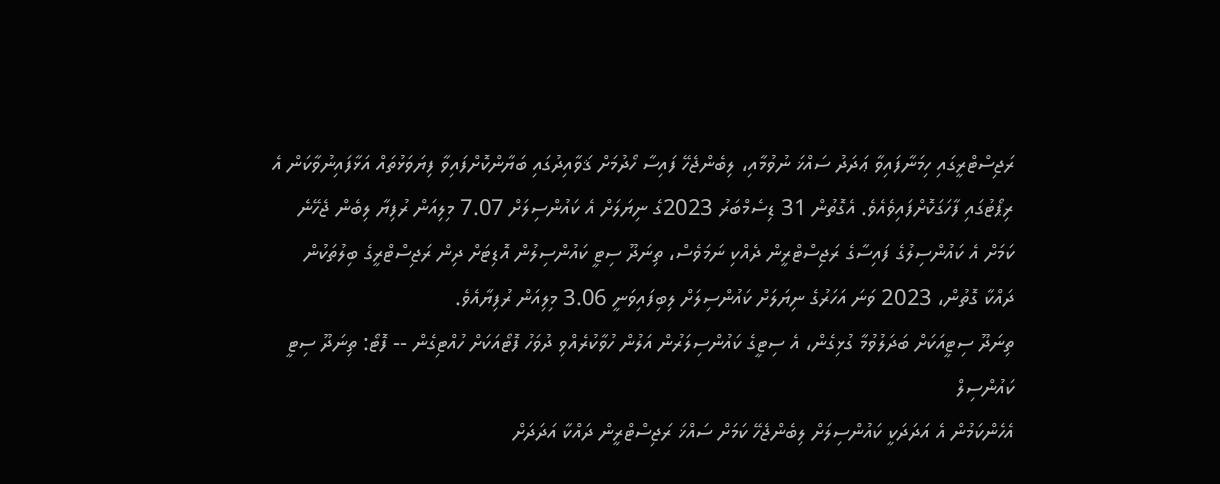ރަޖިސްޓްރީގައި ހިމަނާފައިވާ ޢަދަދު ސައްޚަ ނުވުމާއި، ލިބެންޖެހޭ ފައިސާ ހޯދުމަށް ޤަވާއިދުގައި ބަޔާންކޮށްފައިވާ ފިޔަވަޅުތައް އަޅާފައިނުވާކަން އެ ރިޕޯޓުގައި ފާހަގަކޮށްފައިވެއެވެ. އެގޮތުން 31 ޑިސެމްބަރު 2023ގެ ނިޔަލަށް އެ ކައުންސިލަށް 7.07 މިލިއަން ރުފިޔާ ލިބެން ޖެހޭނެ ކަމަށް އެ ކައުންސިލުގެ ފައިސާގެ ރަޖިސްޓްރީން ދެއްކި ނަމަވެސް، ތިނަދޫ ސިޓީ ކައުންސިލުން އޮޑިޓަށް ދިން ރަޖިސްޓްރީގެ ބިލުތަކުން ދައްކާ ގޮތުން، 2023 ވަނަ އަހަރުގެ ނިޔަލަށް ކައުންސިލަށް ލިބިފައިވަނީ 3.06 މިލިއަން ރުފިޔާއެވެ.
ތިނަދޫ ސިޓީއަކަށް ބަދަލުވުމާ ގުޅިގެން، އެ ސިޓީގެ ކައުންސިލަރުން އަލުން ހުވާކުރެއްވި ދުވަހު ފޮޓޯއަކަށް ހުއްޓިގެން -- ފޮޓޯ: ތިނަދޫ ސިޓީ ކައުންސިލް
އެހެންކަމުން އެ އަދަދަކީ ކައުންސިލަށް ލިބެންޖެހޭ ކަމަށް ސައްޚަ ރަޖިސްޓްރީން ދައްކާ އަދަދަށް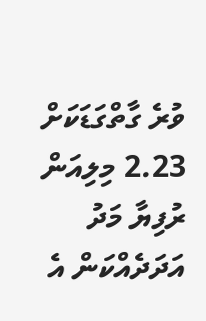ވުރެ ގާތްގަޑަކަށް 2.23 މިލިއަން ރުފިޔާ މަދު އަދަދެއްކަން އެ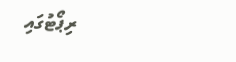ރިޕޯޓުގައި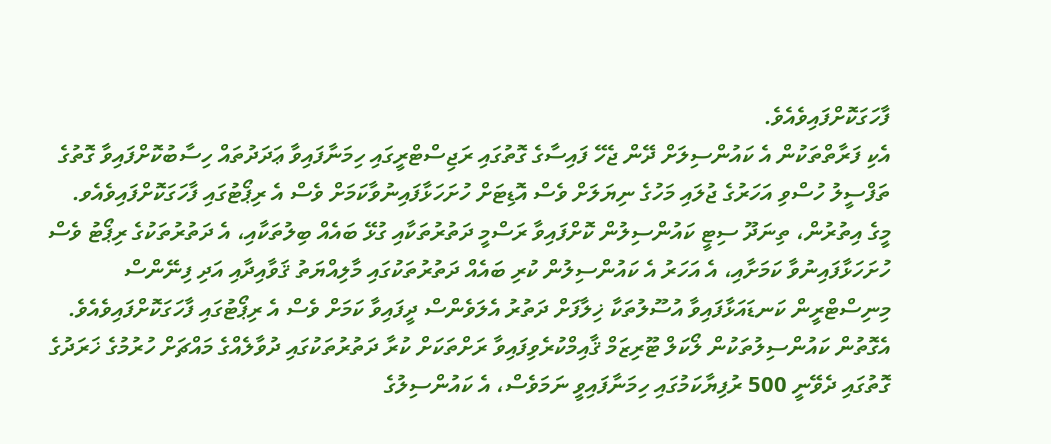ފާހަގަކޮށްފައިވެއެވެ.
އެކި ފަރާތްތަކުން އެ ކައުންސިލަށް ދޭން ޖެހޭ ފައިސާގެ ގޮތުގައި ރަޖިސްޓްރީގައި ހިމަނާފައިވާ ޢަދަދުތައް ހިސާބުކޮށްފައިވާ ގޮތުގެ ތަފްސީލު ހުސްވި އަހަރުގެ ޖުލައި މަހުގެ ނިޔަލަށް ވެސް އޮޑިޓަށް ހުށަހަޅާފައިނުވާކަމަށް ވެސް އެ ރިޕޯޓުގައި ފާހަގަކޮށްފައިވެއެވ.
މީގެ އިތުރުން، ތިނަދޫ ސިޓީ ކައުންސިލުން ކޮށްފައިވާ ރަސްމީ ދަތުރުތަކާއި ގުޅޭ ބައެއް ބިލުތަކާއި، އެ ދަތުރުތަކުގެ ރިޕޯޓު ވެސް ހުށަހަޅާފައިނުވާ ކަމަށާއި، އެ އަހަރު އެ ކައުންސިލުން ކުރި ބައެއް ދަތުރުތަކުގައި މާލިއްޔަތު ޤަވާއިދާއި އަދި ފިނޭންސް މިނިސްޓްރީން ކަނޑައަޅާފައިވާ އުސޫލުތަކާ ޚިލާފަށް ދަތުރު އެލަވެންސް ދީފައިވާ ކަމަށް ވެސް އެ ރިޕޯޓުގައި ފާހަގަކޮށްފައިވެއެވެ.
އެގޮތުން ކައުންސިލުތަކުން ލޯކަލް ޓޫރިޒަމް ޤާއިމްކުރެވިފައިވާ ރަށްތަކަށް ކުރާ ދަތުރުތަކުގައި ދުވާލެއްގެ މައްޗަށް ހުރުމުގެ ޚަރަދުގެ ގޮތުގައި ދެވޭނީ 500 ރުފިޔާކަމުގައި ހިމަނާފައިވީ ނަމަވެސް، އެ ކައުންސިލުގެ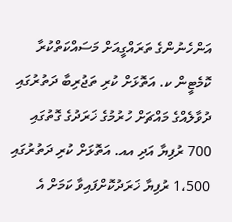އަންހެނުންގެ ތަރައްގީއަށް މަސައްކަތްކުރާ ކޮމެޓީން ކ. އަތޮޅަށް ކުރި ތަޖުރިބާ ދަތުރުގައި ދުވާލެއްގެ މައްޗަށް ހުރުމުގެ ޚަރަދުގެ ގޮތުގައި 700 ރުފިޔާ އަދި އއ. އަތޮޅަށް ކުރި ދަތުރުގައި 1،500 ރުފިޔާ ޚަރަދުކޮށްފައިވާ ކަމަށް އެ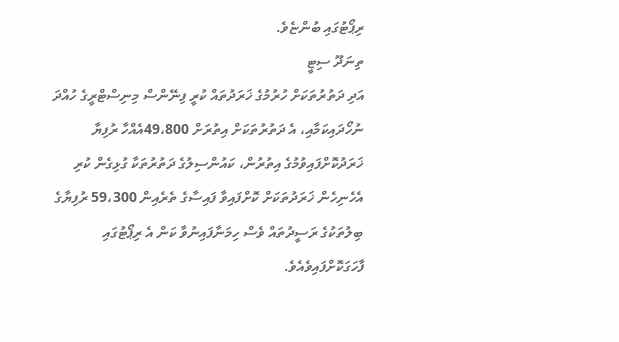ރިޕޯޓުގައި ބުންޏެވެ.
ތިނަދޫ ސިޓީ
އަދި ދަތުރުތަކަށް ހުރުމުގެ ޚަރަދުތައް ކުރީ ފިނޭންސް މިނިސްޓްރީގެ ހުއްދަ ނުހޯދައިކަމާއި، އެ ދަތުރުތަކަށް އިތުރަށް 49،800އެއްހާ ރުފިޔާ ޚަރަދުކޮށްފައިވުމުގެ އިތުރުން، ކައުންސިލުގެ ދަތުރުތަކާ ގުޅިގެން ކުރި އެހެނިހެން ޚަރަދުތަކަށް ކޮށްފައިވާ ފައިސާގެ ތެރެއިން 59،300 ރުފިޔާގެ ބިލުތަކުގެ ރަސީދުތައް ވެސް ހިމަނާފައިނުވާ ކަން އެ ރިޕޯޓުގައި ފާހަގަކޮށްފައިވެއެވެ.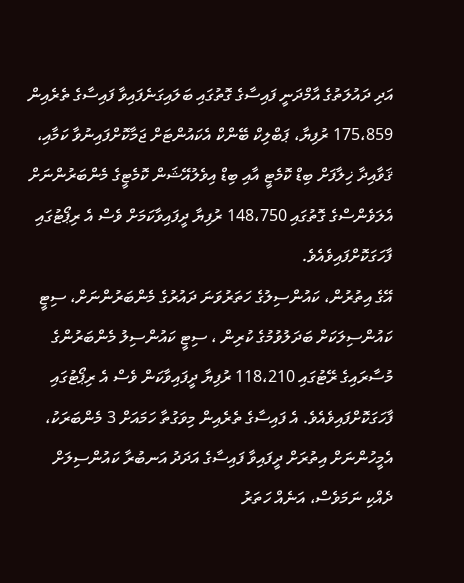އަދި ދައުލަތުގެ އާމްދަނީ ފައިސާގެ ގޮތުގައި ބަލައިގަނެފައިވާ ފައިސާގެ ތެރެއިން 175،859 ރުފިޔާ، ޕަބްލިކް ބޭންކް އެކައުންޓަށް ޖަމާކޮށްފައިނުވާ ކަމާއި، ޤަވާއިދާ ޚިލާފަށް ބިޑް ކޮމެޓީ އާއި ބިޑް އިވެލުއޭޝަން ކޮމެޓީގެ މެންބަރުންނަށް އެލަވެންސްގެ ގޮތުގައި 148،750 ރުފިޔާ ދީފައިވާކަމަށް ވެސް އެ ރިޕޯޓުގައި ފާހަގަކޮށްފައިވެއެވެ.
އޭގެ އިތުރުން، ކައުންސިލުގެ ހަތަރުވަނަ ދައުރުގެ މެންބަރުންނަށް، ސިޓީ ކައުންސިލަކަށް ބަދަލުވުމުގެ ކުރިން ، ސިޓީ ކައުންސިލު މެންބަރުންގެ މުސާރައިގެ ރޭޓުގައި 118،210 ރުފިޔާ ދީފައިވާކަން ވެސް އެ ރިޕޯޓުގައި ފާހަގަކޮށްފައިވެއެވެ. އެ ފައިސާގެ ތެރެއިން މިވަގުތާ ހަމައަށް 3 މެންބަރަކު، އެމީހުންނަށް އިތުރަށް ދީފައިވާ ފައިސާގެ އަދަދު އަނބުރާ ކައުންސިލަށް ދެއްކި ނަމަވެސް، އަނެއް ހަތަރު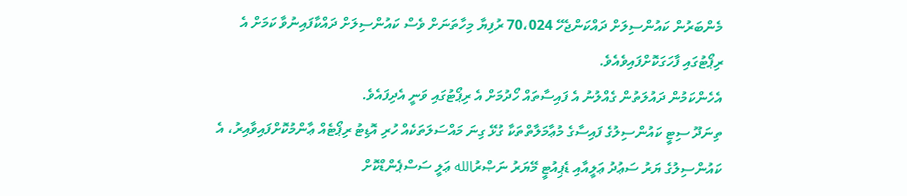މެންބަރުން ކައުންސިލަށް ދައްކަންޖެހޭ 70،024 ރުފިޔާ މިހާތަނަށް ވެސް ކައުންސިލަށް ދައްކާފައިނުވާ ކަމަށް އެ ރިޕޯޓުގައި ފާހަގަކޮށްފައިވެއެވެ.
އެހެންކަމުން ދައުލަތުން ގެއްލުނު އެ ފައިސާތައް ހޯދުމަށް އެ ރިޕޯޓުގައި ވަނީ އެދިފައެވެ.
ތިނަދޫ ސިޓީ ކައުންސިލުގެ ފައިސާގެ މުޢާމަލާތްތަކާ ގުޅޭ ގިނަ މައްސަލަތަކެއް ހުރި އޮޑިޓު ރިޕޯޓެއް ޢާންމުކޮށްފައިވާއިރު، އެ ކައުންސިލުގެ ޔަރު ސަޢުދު ޢަލީއާއި ޑެޕިއުޓީ މޭޔަރު ނަޞްރުالله ޢަލީ ސަސްޕެންޑްކޮށް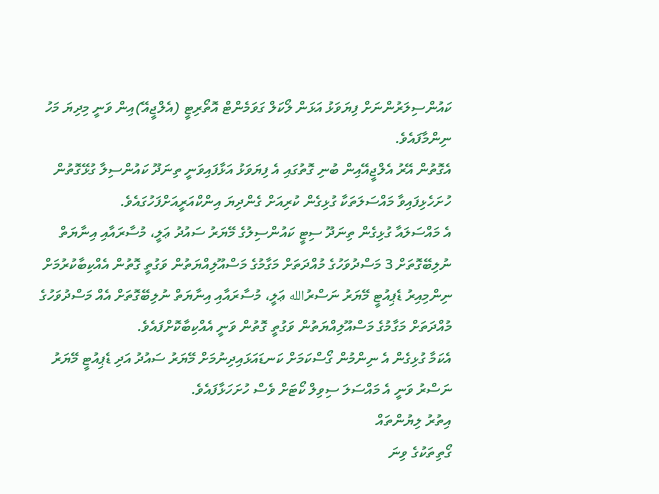ކައުންސިލަރުންނަށް ފިޔަވަޅު އަޅަން ލޯކަލް ގަވަމެންޓް އޮތޯރިޓީ (އެލްޖީއޭ)އިން ވަނީ މިދިޔަ މަހު ނިންމާފައެވެ.
އެގޮތުން އޭރު އެލްޖީއޭއިން ބުނި ގޮތުގައި އެ ފިޔަވަޅު އަޅާފައިވަނީ ތިނަދޫ ކައުންސިލާ ގުޅޭގޮތުން ހުށަހެޅިފައިވާ މައްސަލަތަކާ ގުޅިގެން ކުރިއަށް ގެންދިޔަ އިންކްއަރީއަށްފަހުގައެވެ.
އެ މައްސަލައާ ގުޅިގެން ތިނަދޫ ސިޓީ ކައުންސިލުގެ މޭޔަރު ސައުދު ޢަލީ، މުސާރައާއި އިނާޔަތް ނުލިބޭގޮތަށް 3 މަސްދުވަހުގެ މުއްދަތަށް މަގާމުގެ މަސްއޫލިއްޔަތުން ވަގުތީ ގޮތުން އެއްކިބާކުރުމަށް ނިންމިއިރު ޑެޕިއުޓީ މޭޔަރު ނަސްރުالله ޢަލީ، މުސާރައާއި އިނާޔަތް ނުލިބޭގޮތަށް އެއް މަސްދުވަހުގެ މުއްދަތަށް މަގާމުގެ މަސްއޫލިއްޔަތުން ވަގުތީ ގޮތުން ވަނީ އެއްކިބާކޮށްފައެވެ.
އެކަމާ ގުޅިގެން އެ ނިންމުން ގޯސްކަމަށް ކަނޑައަޅައިދިނުމަށް މޭޔަރު ސައުދު އަދި ޑެޕިއުޓީ މޭޔަރު ނަސްރު ވަނީ އެ މައްސަލަ ސިވިލް ކޯޓަށް ވެސް ހުށަހަޅާފައެވެ.
އިތުރު ލިޔުންތައް
ގޯތިތަކުގެ ވިނަ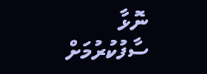ނޮޅާ ސާފުކުރުމަށް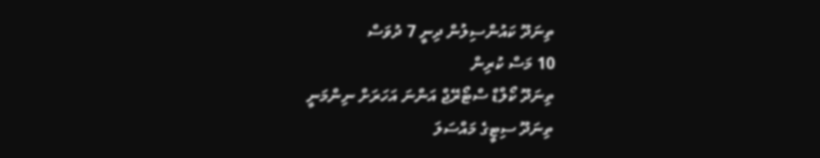ތިނަދޫ ކައުންސިލުން ދިނީ 7 ދުވަސް
10 މަސް ކުރިން
ތިނަދޫ ކޯލްޑް ސްޓޯރޭޖް އަންނަ އަހަރަށް ނިންމަނީ
ތިނަދޫ ސިޓީގެ މައްސަލަ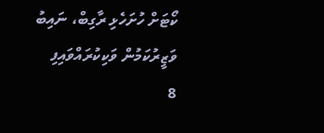ކޯޓަށް ހުށަހެޅި ރާގިބް، ނައިބު ވަޒީރުކަމުން ވަކިކުރައްވައިފި
8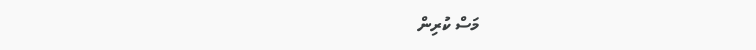މަސް ކުރިން